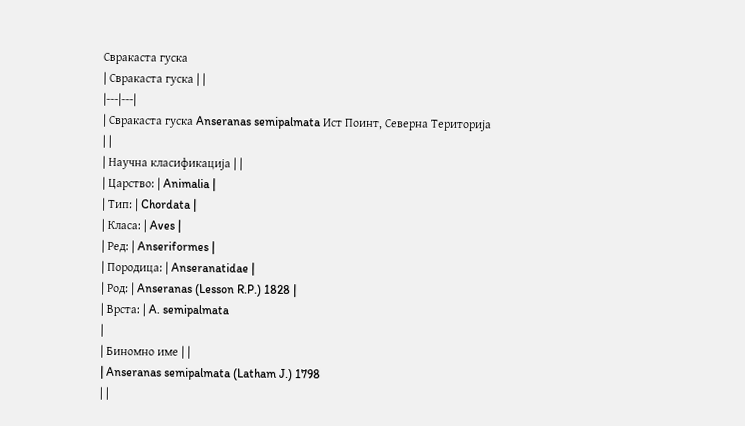Свракаста гуска
| Свракаста гуска | |
|---|---|
| Свракаста гуска Anseranas semipalmata Ист Поинт, Северна Територија | |
| Научна класификација | |
| Царство: | Animalia |
| Тип: | Chordata |
| Класа: | Aves |
| Ред: | Anseriformes |
| Породица: | Anseranatidae |
| Род: | Anseranas (Lesson R.P.) 1828 |
| Врста: | A. semipalmata
|
| Биномно име | |
| Anseranas semipalmata (Latham J.) 1798
| |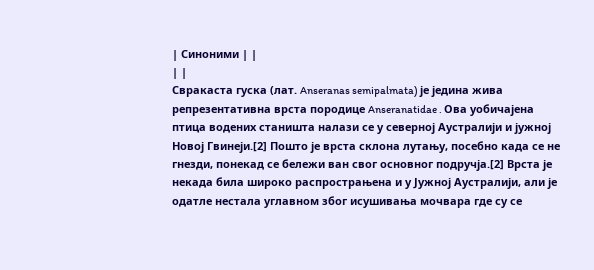| Синоними | |
| |
Свракаста гуска (лат. Anseranas semipalmata) је једина жива репрезентативна врста породице Anseranatidae . Ова уобичајена птица водених станишта налази се у северној Аустралији и јужној Новој Гвинеји.[2] Пошто је врста склона лутању, посебно када се не гнезди, понекад се бележи ван свог основног подручја.[2] Врста је некада била широко распрострањена и у Јужној Аустралији, али је одатле нестала углавном због исушивања мочвара где су се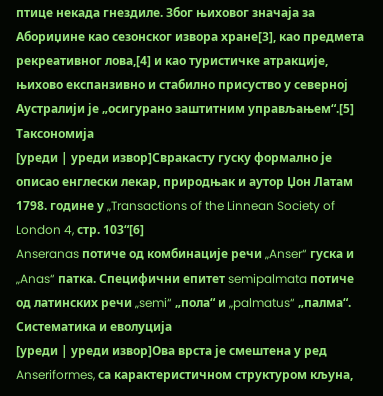птице некада гнездиле. Због њиховог значаја за Абориџине као сезонског извора хране[3], као предмета рекреативног лова,[4] и као туристичке атракције, њихово експанзивно и стабилно присуство у северној Аустралији је „осигурано заштитним управљањем“.[5]
Таксономија
[уреди | уреди извор]Свракасту гуску формално је описао енглески лекар, природњак и аутор Џон Латам 1798. године у „Transactions of the Linnean Society of London 4, стр. 103“[6]
Anseranas потиче од комбинације речи „Anser“ гуска и „Anas“ патка. Специфични епитет semipalmata потиче од латинских речи „semi“ „пола“ и „palmatus“ „палма“.
Систематика и еволуција
[уреди | уреди извор]Ова врста је смештена у ред Anseriformes, са карактеристичном структуром кљуна,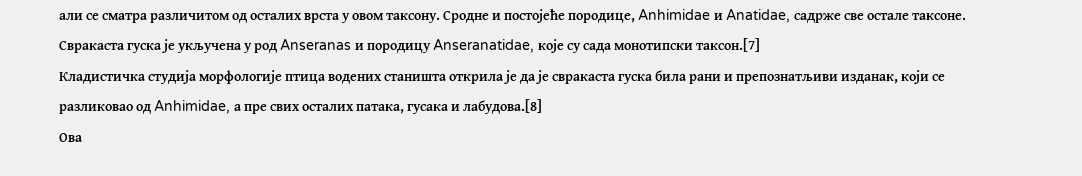али се сматра различитом од осталих врста у овом таксону. Сродне и постојеће породице, Anhimidae и Anatidae, садрже све остале таксоне. Свракаста гуска је укључена у род Anseranas и породицу Anseranatidae, које су сада монотипски таксон.[7]
Кладистичка студија морфологије птица водених станишта открила је да је свракаста гуска била рани и препознатљиви изданак, који се разликовао од Anhimidae, а пре свих осталих патака, гусака и лабудова.[8]
Ова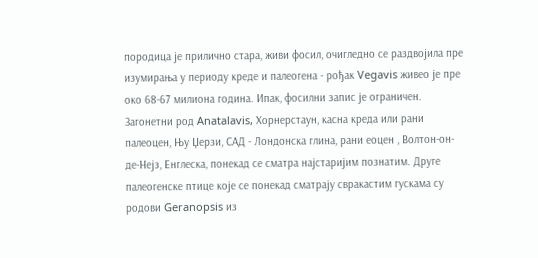породица је прилично стара, живи фосил, очигледно се раздвојила пре изумирања у периоду креде и палеогена - рођак Vegavis живео је пре око 68-67 милиона година. Ипак, фосилни запис је ограничен. Загонетни род Anatalavis, Хорнерстаун, касна креда или рани палеоцен, Њу Џерзи, САД - Лондонска глина, рани еоцен , Волтон-он-де-Нејз, Енглеска, понекад се сматра најстаријим познатим. Друге палеогенске птице које се понекад сматрају свракастим гускама су родови Geranopsis из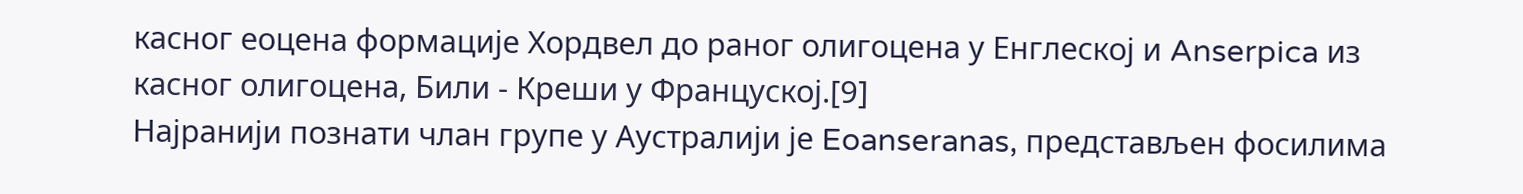касног еоцена формације Хордвел до раног олигоцена у Енглеској и Anserpica из касног олигоцена, Били - Креши у Француској.[9]
Најранији познати члан групе у Аустралији је Eoanseranas, представљен фосилима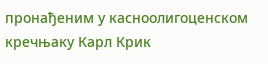пронађеним у касноолигоценском кречњаку Карл Крик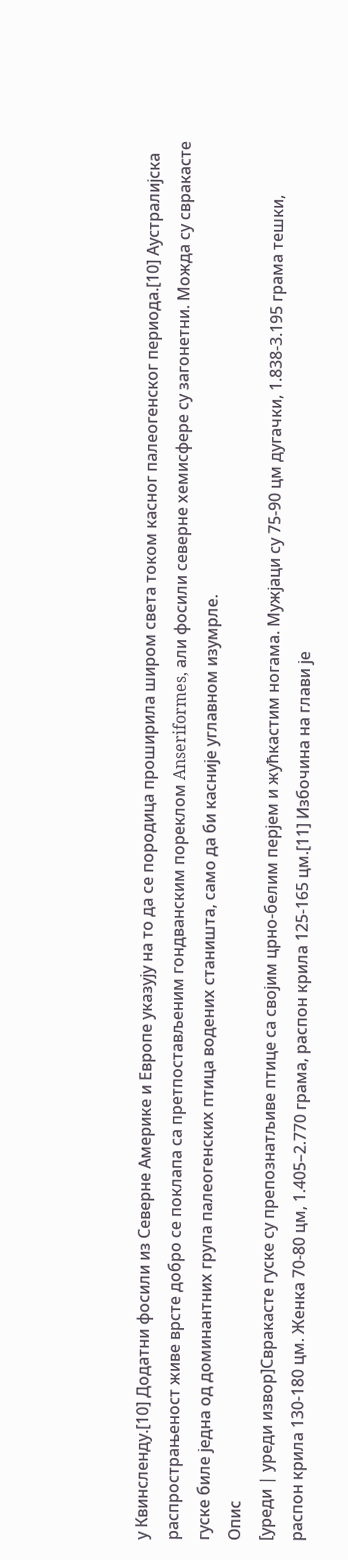у Квинсленду.[10] Додатни фосили из Северне Америке и Европе указују на то да се породица проширила широм света током касног палеогенског периода.[10] Аустралијска распрострањеност живе врсте добро се поклапа са претпостављеним гондванским пореклом Anseriformes, али фосили северне хемисфере су загонетни. Можда су свракасте гуске биле једна од доминантних група палеогенских птица водених станишта, само да би касније углавном изумрле.
Опис
[уреди | уреди извор]Свракасте гуске су препознатљиве птице са својим црно-белим перјем и жућкастим ногама. Мужјаци су 75-90 цм дугачки, 1.838-3.195 грама тешки, распон крила 130-180 цм. Женка 70-80 цм, 1.405–2.770 грама, распон крила 125-165 цм.[11] Избочина на глави је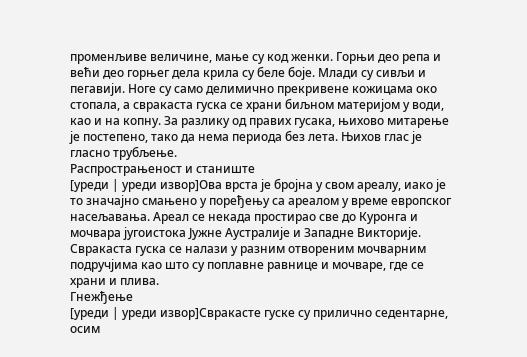променљиве величине, мање су код женки. Горњи део репа и већи део горњег дела крила су беле боје. Млади су сивљи и пегавији. Ноге су само делимично прекривене кожицама око стопала, а свракаста гуска се храни биљном материјом у води, као и на копну. За разлику од правих гусака, њихово митарење је постепено, тако да нема периода без лета. Њихов глас је гласно трубљење.
Распрострањеност и станиште
[уреди | уреди извор]Ова врста је бројна у свом ареалу, иако је то значајно смањено у поређењу са ареалом у време европског насељавања. Ареал се некада простирао све до Куронга и мочвара југоистока Јужне Аустралије и Западне Викторије.
Свракаста гуска се налази у разним отвореним мочварним подручјима као што су поплавне равнице и мочваре, где се храни и плива.
Гнежђење
[уреди | уреди извор]Свракасте гуске су прилично седентарне, осим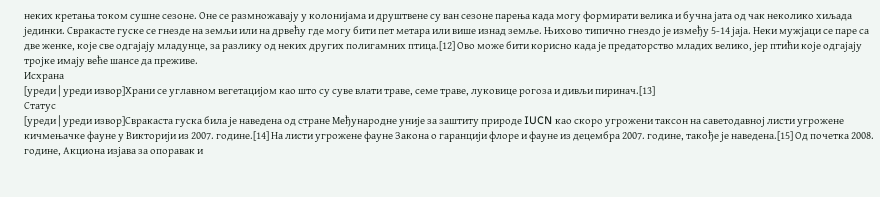неких кретања током сушне сезоне. Оне се размножавају у колонијама и друштвене су ван сезоне парења када могу формирати велика и бучна јата од чак неколико хиљада јединки. Свракасте гуске се гнезде на земљи или на дрвећу где могу бити пет метара или више изнад земље. Њихово типично гнездо је између 5-14 јаја. Неки мужјаци се паре са две женке, које све одгајају младунце, за разлику од неких других полигамних птица.[12] Ово може бити корисно када је предаторство младих велико, јер птићи које одгајају тројке имају веће шансе да преживе.
Исхрана
[уреди | уреди извор]Храни се углавном вегетацијом као што су суве влати траве, семе траве, луковице рогоза и дивљи пиринач.[13]
Статус
[уреди | уреди извор]Свракаста гуска била је наведена од стране Међународне уније за заштиту природе IUCN као скоро угрожени таксон на саветодавној листи угрожене кичмењачке фауне у Викторији из 2007. године.[14] На листи угрожене фауне Закона о гаранцији флоре и фауне из децембра 2007. године, такође је наведена.[15] Од почетка 2008. године, Акциона изјава за опоравак и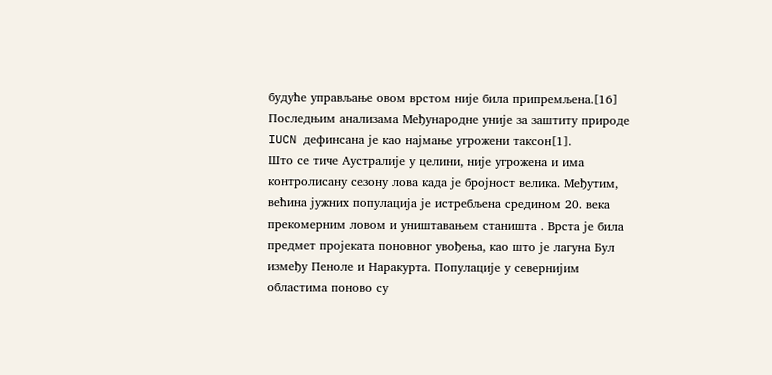будуће управљање овом врстом није била припремљена.[16] Последњим анализама Међународне уније за заштиту природе IUCN дефинсана је као најмање угрожени таксон[1].
Што се тиче Аустралије у целини, није угрожена и има контролисану сезону лова када је бројност велика. Међутим, већина јужних популација је истребљена средином 20. века прекомерним ловом и уништавањем станишта . Врста је била предмет пројеката поновног увођења, као што је лагуна Бул између Пеноле и Наракурта. Популације у севернијим областима поново су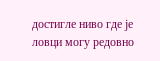достигле ниво где је ловци могу редовно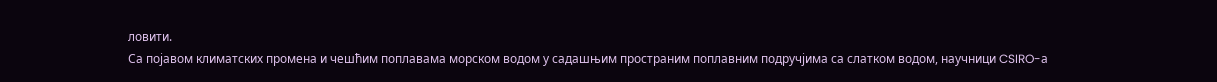ловити.
Са појавом климатских промена и чешћим поплавама морском водом у садашњим пространим поплавним подручјима са слатком водом, научници CSIRO-а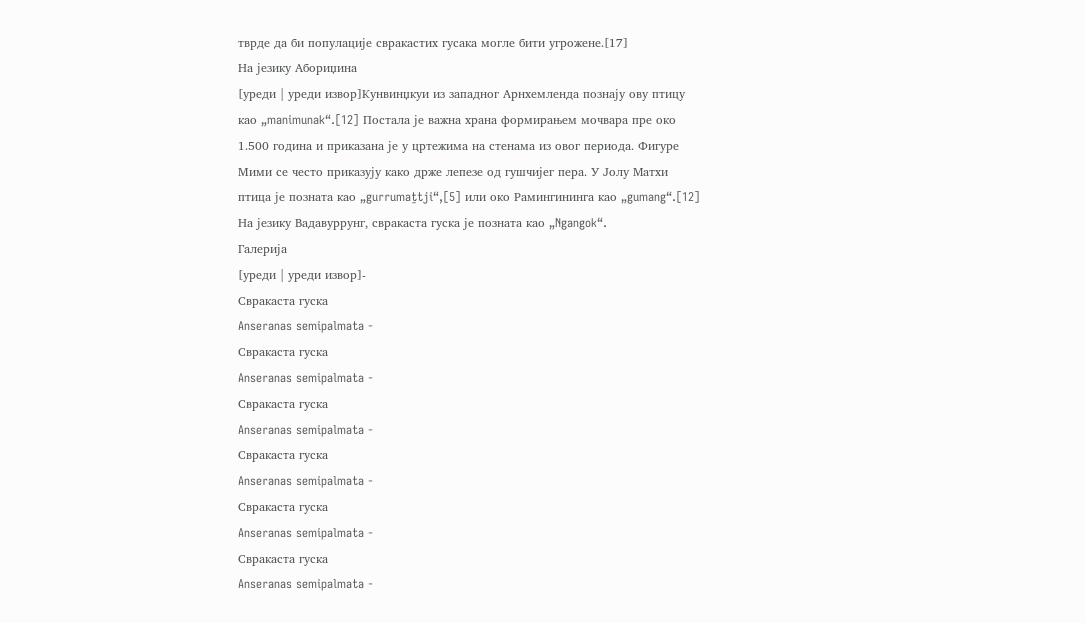тврде да би популације свракастих гусака могле бити угрожене.[17]
На језику Абориџина
[уреди | уреди извор]Кунвинџкуи из западног Арнхемленда познају ову птицу као „manimunak“.[12] Постала је важна храна формирањем мочвара пре око 1.500 година и приказана је у цртежима на стенама из овог периода. Фигуре Mими се често приказују како држе лепезе од гушчијег пера. У Јолу Матхи птица је позната као „gurrumaṯtji“,[5] или око Рамингининга као „gumang“.[12]
На језику Вадавуррунг, свракаста гуска је позната као „Ngangok“.
Галерија
[уреди | уреди извор]-
Свракаста гуска
Anseranas semipalmata -
Свракаста гуска
Anseranas semipalmata -
Свракаста гуска
Anseranas semipalmata -
Свракаста гуска
Anseranas semipalmata -
Свракаста гуска
Anseranas semipalmata -
Свракаста гуска
Anseranas semipalmata -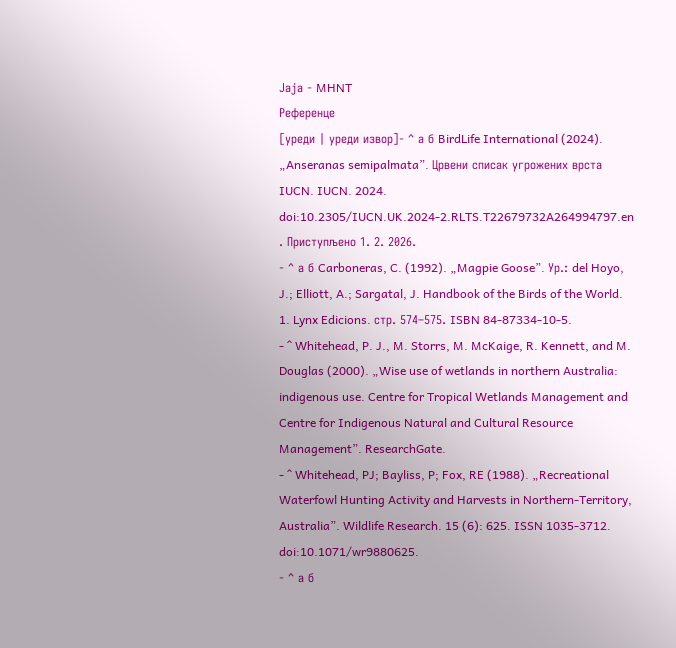Јаја - MHNT
Референце
[уреди | уреди извор]- ^ а б BirdLife International (2024). „Anseranas semipalmata”. Црвени списак угрожених врста IUCN. IUCN. 2024. doi:10.2305/IUCN.UK.2024-2.RLTS.T22679732A264994797.en
. Приступљено 1. 2. 2026.
- ^ а б Carboneras, C. (1992). „Magpie Goose”. Ур.: del Hoyo, J.; Elliott, A.; Sargatal, J. Handbook of the Birds of the World. 1. Lynx Edicions. стр. 574–575. ISBN 84-87334-10-5.
- ^ Whitehead, P. J., M. Storrs, M. McKaige, R. Kennett, and M. Douglas (2000). „Wise use of wetlands in northern Australia: indigenous use. Centre for Tropical Wetlands Management and Centre for Indigenous Natural and Cultural Resource Management”. ResearchGate.
- ^ Whitehead, PJ; Bayliss, P; Fox, RE (1988). „Recreational Waterfowl Hunting Activity and Harvests in Northern-Territory, Australia”. Wildlife Research. 15 (6): 625. ISSN 1035-3712. doi:10.1071/wr9880625.
- ^ а б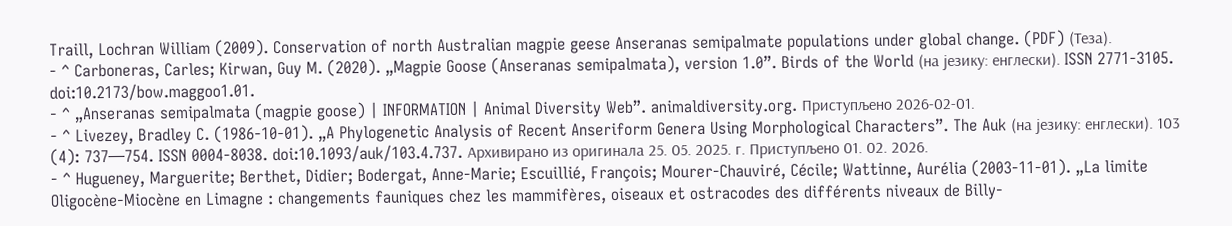Traill, Lochran William (2009). Conservation of north Australian magpie geese Anseranas semipalmate populations under global change. (PDF) (Теза).
- ^ Carboneras, Carles; Kirwan, Guy M. (2020). „Magpie Goose (Anseranas semipalmata), version 1.0”. Birds of the World (на језику: енглески). ISSN 2771-3105. doi:10.2173/bow.maggoo1.01.
- ^ „Anseranas semipalmata (magpie goose) | INFORMATION | Animal Diversity Web”. animaldiversity.org. Приступљено 2026-02-01.
- ^ Livezey, Bradley C. (1986-10-01). „A Phylogenetic Analysis of Recent Anseriform Genera Using Morphological Characters”. The Auk (на језику: енглески). 103 (4): 737—754. ISSN 0004-8038. doi:10.1093/auk/103.4.737. Архивирано из оригинала 25. 05. 2025. г. Приступљено 01. 02. 2026.
- ^ Hugueney, Marguerite; Berthet, Didier; Bodergat, Anne-Marie; Escuillié, François; Mourer-Chauviré, Cécile; Wattinne, Aurélia (2003-11-01). „La limite Oligocène-Miocène en Limagne : changements fauniques chez les mammifères, oiseaux et ostracodes des différents niveaux de Billy-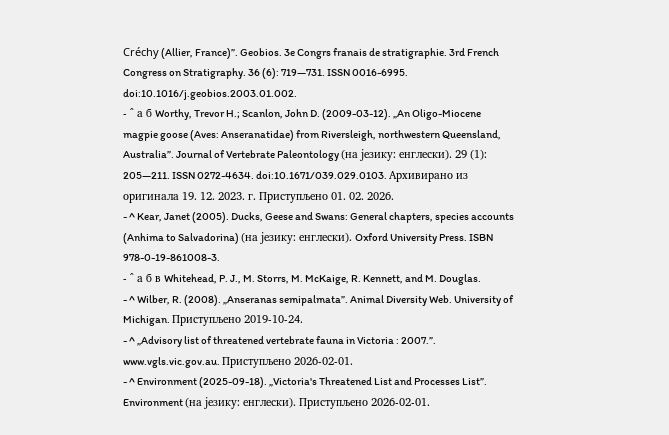Créchy (Allier, France)”. Geobios. 3e Congrs franais de stratigraphie. 3rd French Congress on Stratigraphy. 36 (6): 719—731. ISSN 0016-6995. doi:10.1016/j.geobios.2003.01.002.
- ^ а б Worthy, Trevor H.; Scanlon, John D. (2009-03-12). „An Oligo-Miocene magpie goose (Aves: Anseranatidae) from Riversleigh, northwestern Queensland, Australia”. Journal of Vertebrate Paleontology (на језику: енглески). 29 (1): 205—211. ISSN 0272-4634. doi:10.1671/039.029.0103. Архивирано из оригинала 19. 12. 2023. г. Приступљено 01. 02. 2026.
- ^ Kear, Janet (2005). Ducks, Geese and Swans: General chapters, species accounts (Anhima to Salvadorina) (на језику: енглески). Oxford University Press. ISBN 978-0-19-861008-3.
- ^ а б в Whitehead, P. J., M. Storrs, M. McKaige, R. Kennett, and M. Douglas.
- ^ Wilber, R. (2008). „Anseranas semipalmata”. Animal Diversity Web. University of Michigan. Приступљено 2019-10-24.
- ^ „Advisory list of threatened vertebrate fauna in Victoria : 2007.”. www.vgls.vic.gov.au. Приступљено 2026-02-01.
- ^ Environment (2025-09-18). „Victoria's Threatened List and Processes List”. Environment (на језику: енглески). Приступљено 2026-02-01.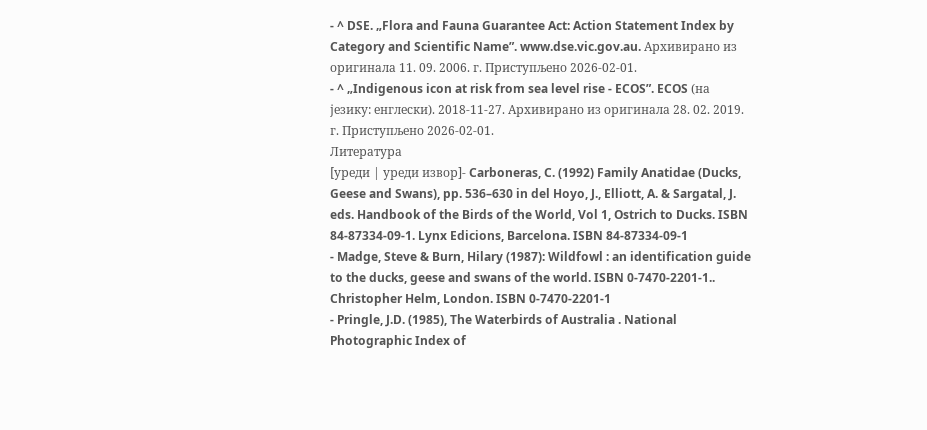- ^ DSE. „Flora and Fauna Guarantee Act: Action Statement Index by Category and Scientific Name”. www.dse.vic.gov.au. Архивирано из оригинала 11. 09. 2006. г. Приступљено 2026-02-01.
- ^ „Indigenous icon at risk from sea level rise - ECOS”. ECOS (на језику: енглески). 2018-11-27. Архивирано из оригинала 28. 02. 2019. г. Приступљено 2026-02-01.
Литература
[уреди | уреди извор]- Carboneras, C. (1992) Family Anatidae (Ducks, Geese and Swans), pp. 536–630 in del Hoyo, J., Elliott, A. & Sargatal, J. eds. Handbook of the Birds of the World, Vol 1, Ostrich to Ducks. ISBN 84-87334-09-1. Lynx Edicions, Barcelona. ISBN 84-87334-09-1
- Madge, Steve & Burn, Hilary (1987): Wildfowl : an identification guide to the ducks, geese and swans of the world. ISBN 0-7470-2201-1.. Christopher Helm, London. ISBN 0-7470-2201-1
- Pringle, J.D. (1985), The Waterbirds of Australia . National Photographic Index of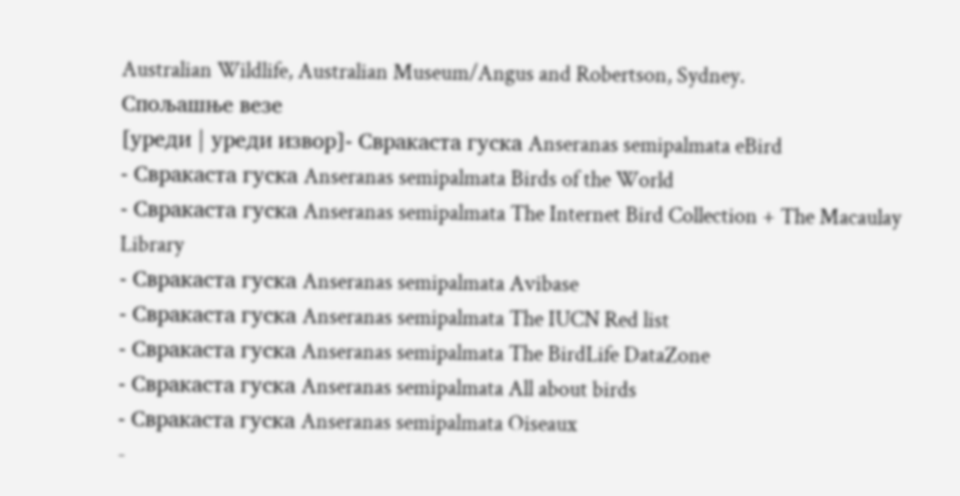Australian Wildlife, Australian Museum/Angus and Robertson, Sydney.
Спољашње везе
[уреди | уреди извор]- Свракаста гуска Anseranas semipalmata eBird
- Свракаста гуска Anseranas semipalmata Birds of the World
- Свракаста гуска Anseranas semipalmata The Internet Bird Collection + The Macaulay Library
- Свракаста гуска Anseranas semipalmata Avibase
- Свракаста гуска Anseranas semipalmata The IUCN Red list
- Свракаста гуска Anseranas semipalmata The BirdLife DataZone
- Свракаста гуска Anseranas semipalmata All about birds
- Свракаста гуска Anseranas semipalmata Oiseaux
-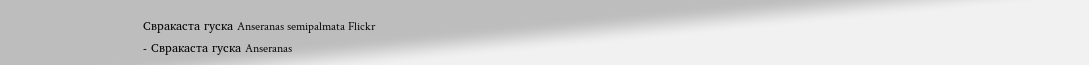Свракаста гуска Anseranas semipalmata Flickr
- Свракаста гуска Anseranas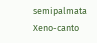semipalmata Xeno-canto